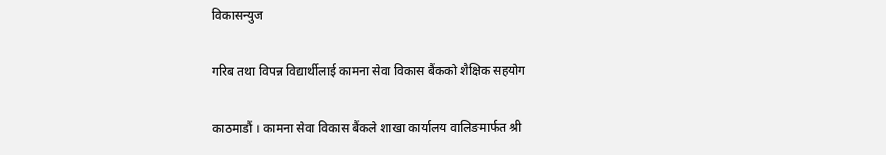विकासन्युज

गरिब तथा विपन्न विद्यार्थीलाई कामना सेवा विकास बैंकको शैक्षिक सहयोग

काठमाडौं । कामना सेवा विकास बैंकले शाखा कार्यालय वालिङमार्फत श्री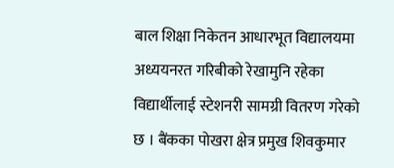बाल शिक्षा निकेतन आधारभूत विद्यालयमा अध्ययनरत गरिबीको रेखामुनि रहेका विद्यार्थीलाई स्टेशनरी सामग्री वितरण गरेको छ । बैंकका पोखरा क्षेत्र प्रमुख शिवकुमार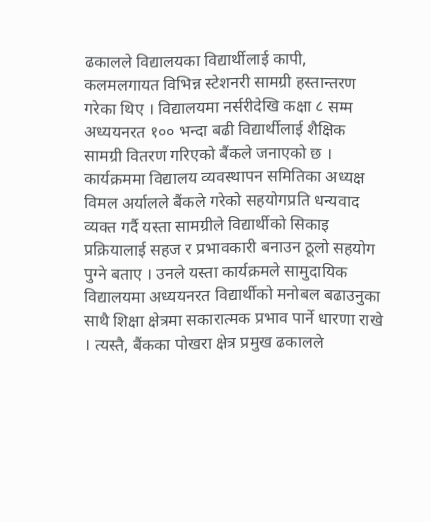ढकालले विद्यालयका विद्यार्थीलाई कापी, कलमलगायत विभिन्न स्टेशनरी सामग्री हस्तान्तरण गरेका थिए । विद्यालयमा नर्सरीदेखि कक्षा ८ सम्म अध्ययनरत १०० भन्दा बढी विद्यार्थीलाई शैक्षिक सामग्री वितरण गरिएको बैंकले जनाएको छ । कार्यक्रममा विद्यालय व्यवस्थापन समितिका अध्यक्ष विमल अर्यालले बैंकले गरेको सहयोगप्रति धन्यवाद व्यक्त गर्दै यस्ता सामग्रीले विद्यार्थीको सिकाइ प्रक्रियालाई सहज र प्रभावकारी बनाउन ठूलो सहयोग पुग्ने बताए । उनले यस्ता कार्यक्रमले सामुदायिक विद्यालयमा अध्ययनरत विद्यार्थीको मनोबल बढाउनुका साथै शिक्षा क्षेत्रमा सकारात्मक प्रभाव पार्ने धारणा राखे । त्यस्तै, बैंकका पोखरा क्षेत्र प्रमुख ढकालले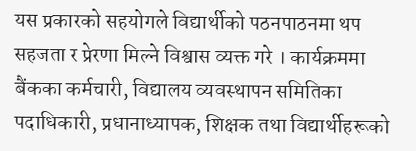यस प्रकारको सहयोगले विद्यार्थीको पठनपाठनमा थप सहजता र प्रेरणा मिल्ने विश्वास व्यक्त गरे । कार्यक्रममा बैंकका कर्मचारी, विद्यालय व्यवस्थापन समितिका पदाधिकारी, प्रधानाध्यापक, शिक्षक तथा विद्यार्थीहरूको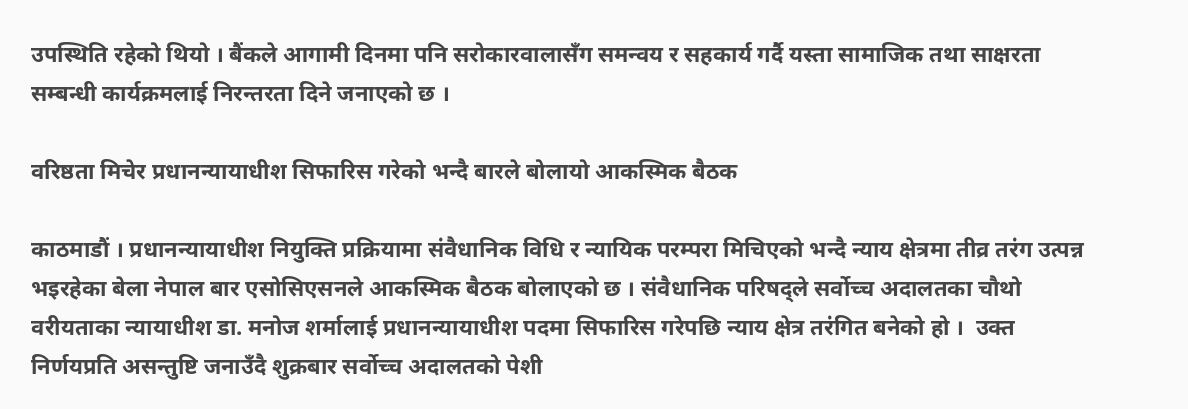उपस्थिति रहेको थियो । बैंकले आगामी दिनमा पनि सरोकारवालासँग समन्वय र सहकार्य गर्दै यस्ता सामाजिक तथा साक्षरता सम्बन्धी कार्यक्रमलाई निरन्तरता दिने जनाएको छ ।

वरिष्ठता मिचेर प्रधानन्यायाधीश सिफारिस गरेको भन्दै बारले बोलायो आकस्मिक बैठक

काठमाडौं । प्रधानन्यायाधीश नियुक्ति प्रक्रियामा संवैधानिक विधि र न्यायिक परम्परा मिचिएको भन्दै न्याय क्षेत्रमा तीव्र तरंग उत्पन्न भइरहेका बेला नेपाल बार एसोसिएसनले आकस्मिक बैठक बोलाएको छ । संवैधानिक परिषद्ले सर्वोच्च अदालतका चौथो वरीयताका न्यायाधीश डा. मनोज शर्मालाई प्रधानन्यायाधीश पदमा सिफारिस गरेपछि न्याय क्षेत्र तरंगित बनेको हो ।  उक्त निर्णयप्रति असन्तुष्टि जनाउँदै शुक्रबार सर्वोच्च अदालतको पेशी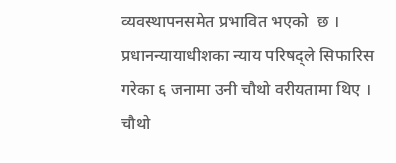व्यवस्थापनसमेत प्रभावित भएको  छ । प्रधानन्यायाधीशका न्याय परिषद्ले सिफारिस गरेका ६ जनामा उनी चौथो वरीयतामा थिए । चौथो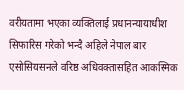वरीयतामा भएका व्यक्तिलाई प्रधानन्यायाधीश सिफारिस गरेको भन्दै अहिले नेपाल बार एसोसियसनले वरिष्ठ अधिवक्तासहित आकस्मिक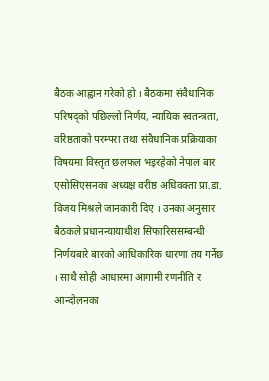बैठक आह्वान गरेको हो । बैठकमा संवैधानिक परिषद्को पछिल्लो निर्णय, न्यायिक स्वतन्त्रता, वरिष्ठताको परम्परा तथा संवैधानिक प्रक्रियाका विषयमा विस्तृत छलफल भइरहेको नेपाल बार एसोसिएसनका अध्यक्ष वरीष्ठ अधिवक्ता प्रा.डा. विजय मिश्रले जानकारी दिए । उनका अनुसार बैठकले प्रधानन्यायाधीश सिफारिससम्बन्धी निर्णयबारे बारको आधिकारिक धारणा तय गर्नेछ । साथै सोही आधारमा आगामी रणनीति र आन्दोलनका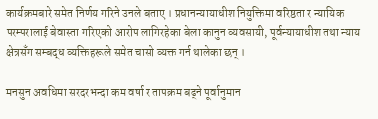कार्यक्रमबारे समेत निर्णय गरिने उनले बताए । प्रधानन्यायाधीश नियुक्तिमा वरिष्ठता र न्यायिक परम्परालाई बेवास्ता गरिएको आरोप लागिरहेका बेला कानुन व्यवसायी, पूर्वन्यायाधीश तथा न्याय क्षेत्रसँग सम्बद्ध व्यक्तिहरूले समेत चासो व्यक्त गर्न थालेका छन् ।

मनसुन अवधिमा सरदरभन्दा कम वर्षा र तापक्रम बढ्ने पूर्वानुमान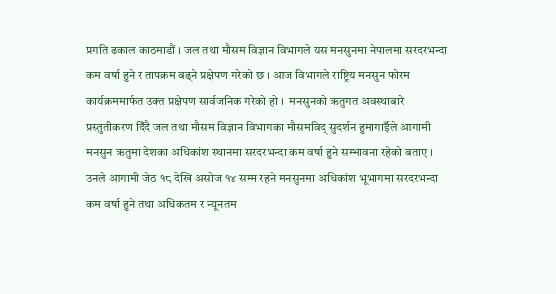प्रगति ढकाल काठमाडौं । जल तथा मौसम विज्ञान विभागले यस मनसुनमा नेपालमा सरदरभन्दा कम वर्षा हुने र तापक्रम बढ्ने प्रक्षेपण गरेको छ । आज विभागले राष्ट्रिय मनसुन फोरम कार्यक्रममार्फत उक्त प्रक्षेपण सार्वजनिक गरेको हो ।  मनसुनको ऋतुगत अवस्थाबारे प्रस्तुतीकरण दिँदै जल तथा मौसम विज्ञान विभागका मौसमविद् सुदर्शन हुमागाईँले आगामी मनसुन ऋतुमा देशका अधिकांश स्थानमा सरदरभन्दा कम वर्षा हुने सम्भावना रहेको बताए । उनले आगामी जेठ १८ देखि असोज १४ सम्म रहने मनसुनमा अधिकांश भूभागमा सरदरभन्दा कम वर्षा हुने तथा अधिकतम र न्यूनतम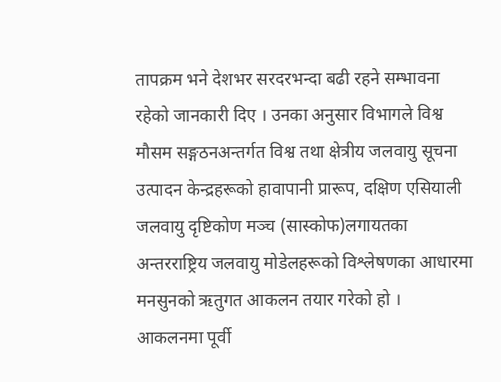तापक्रम भने देशभर सरदरभन्दा बढी रहने सम्भावना रहेको जानकारी दिए । उनका अनुसार विभागले विश्व मौसम सङ्गठनअन्तर्गत विश्व तथा क्षेत्रीय जलवायु सूचना उत्पादन केन्द्रहरूको हावापानी प्रारूप, दक्षिण एसियाली जलवायु दृष्टिकोण मञ्च (सास्कोफ)लगायतका अन्तरराष्ट्रिय जलवायु मोडेलहरूको विश्लेषणका आधारमा मनसुनको ऋतुगत आकलन तयार गरेको हो ।      आकलनमा पूर्वी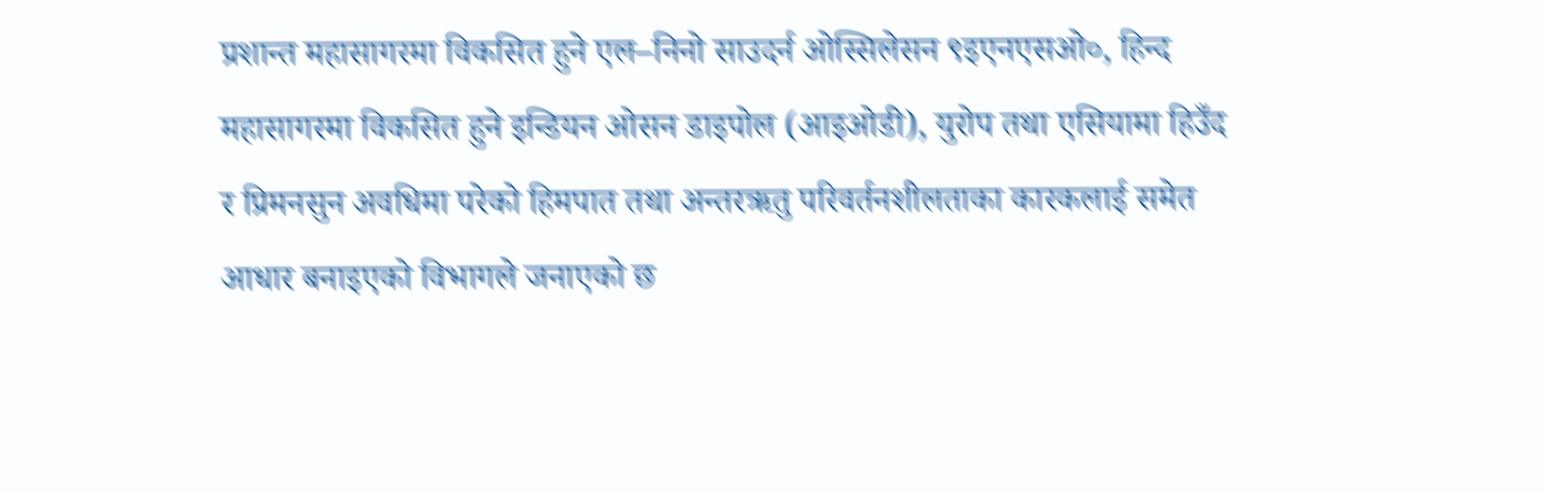प्रशान्त महासागरमा विकसित हुने एल–निनो साउदर्न ओस्सिलेसन ९इएनएसओ०, हिन्द महासागरमा विकसित हुने इन्डियन ओसन डाइपोल (आइओडी), युरोप तथा एसियामा हिउँद र प्रिमनसुन अवधिमा परेको हिमपात तथा अन्तरऋतु परिवर्तनशीलताका कारकलाई समेत आधार बनाइएको विभागले जनाएको छ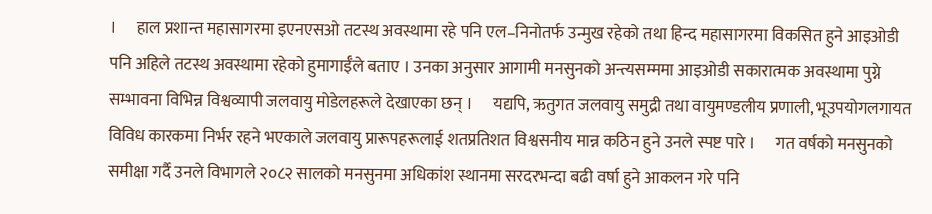।      हाल प्रशान्त महासागरमा इएनएसओ तटस्थ अवस्थामा रहे पनि एल–निनोतर्फ उन्मुख रहेको तथा हिन्द महासागरमा विकसित हुने आइओडी पनि अहिले तटस्थ अवस्थामा रहेको हुमागाईँले बताए । उनका अनुसार आगामी मनसुनको अन्त्यसम्ममा आइओडी सकारात्मक अवस्थामा पुग्ने सम्भावना विभिन्न विश्वव्यापी जलवायु मोडेलहरूले देखाएका छन् ।      यद्यपि, ऋतुगत जलवायु समुद्री तथा वायुमण्डलीय प्रणाली, भूउपयोगलगायत विविध कारकमा निर्भर रहने भएकाले जलवायु प्रारूपहरूलाई शतप्रतिशत विश्वसनीय मान्न कठिन हुने उनले स्पष्ट पारे ।      गत वर्षको मनसुनको समीक्षा गर्दै उनले विभागले २०८२ सालको मनसुनमा अधिकांश स्थानमा सरदरभन्दा बढी वर्षा हुने आकलन गरे पनि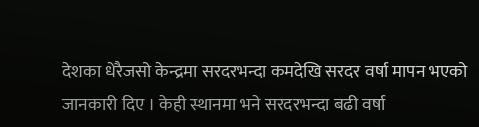देशका धेरैजसो केन्द्रमा सरदरभन्दा कमदेखि सरदर वर्षा मापन भएको जानकारी दिए । केही स्थानमा भने सरदरभन्दा बढी वर्षा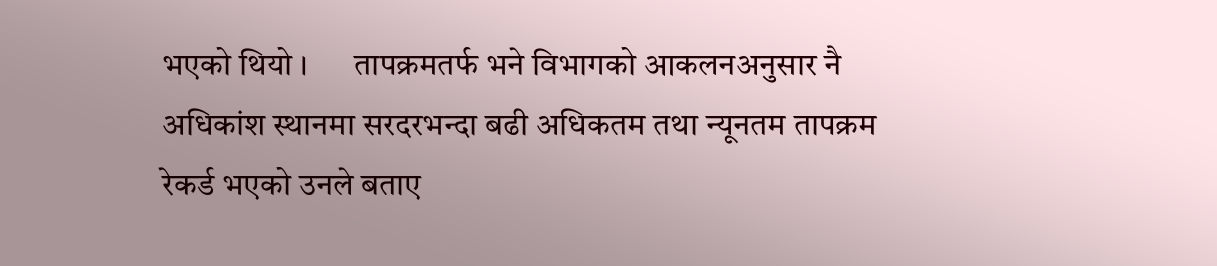भएको थियो ।      तापक्रमतर्फ भने विभागको आकलनअनुसार नै अधिकांश स्थानमा सरदरभन्दा बढी अधिकतम तथा न्यूनतम तापक्रम रेकर्ड भएको उनले बताए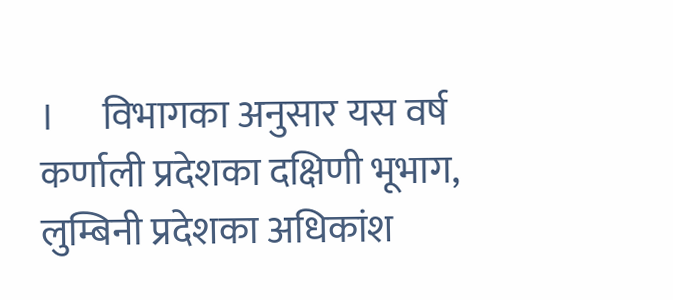।      विभागका अनुसार यस वर्ष कर्णाली प्रदेशका दक्षिणी भूभाग, लुम्बिनी प्रदेशका अधिकांश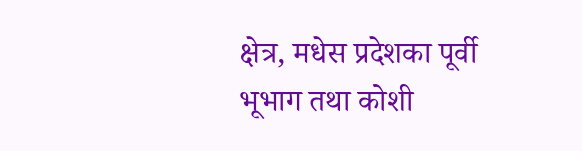क्षेत्र, मधेस प्रदेशका पूर्वी भूभाग तथा कोशी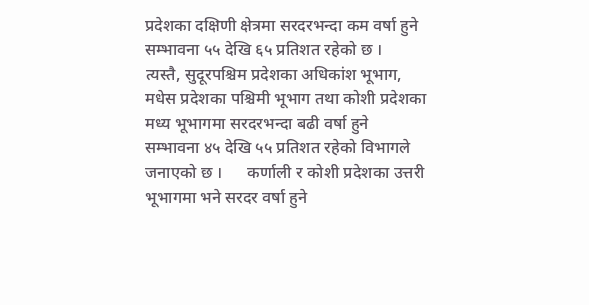प्रदेशका दक्षिणी क्षेत्रमा सरदरभन्दा कम वर्षा हुने सम्भावना ५५ देखि ६५ प्रतिशत रहेको छ ।      त्यस्तै, सुदूरपश्चिम प्रदेशका अधिकांश भूभाग, मधेस प्रदेशका पश्चिमी भूभाग तथा कोशी प्रदेशका मध्य भूभागमा सरदरभन्दा बढी वर्षा हुने सम्भावना ४५ देखि ५५ प्रतिशत रहेको विभागले जनाएको छ ।      कर्णाली र कोशी प्रदेशका उत्तरी भूभागमा भने सरदर वर्षा हुने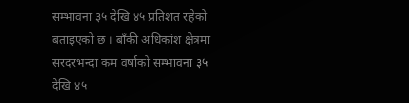सम्भावना ३५ देखि ४५ प्रतिशत रहेको बताइएको छ । बाँकी अधिकांश क्षेत्रमा सरदरभन्दा कम वर्षाको सम्भावना ३५ देखि ४५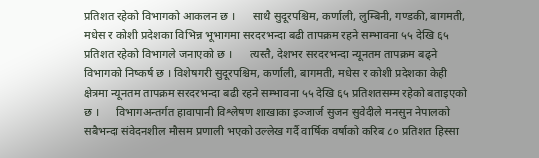प्रतिशत रहेको विभागको आकलन छ ।      साथै सुदूरपश्चिम, कर्णाली, लुम्बिनी, गण्डकी, बागमती, मधेस र कोशी प्रदेशका विभिन्न भूभागमा सरदरभन्दा बढी तापक्रम रहने सम्भावना ५५ देखि ६५ प्रतिशत रहेको विभागले जनाएको छ ।      त्यस्तै, देशभर सरदरभन्दा न्यूनतम तापक्रम बढ्ने विभागको निष्कर्ष छ । विशेषगरी सुदूरपश्चिम, कर्णाली, बागमती, मधेस र कोशी प्रदेशका केही क्षेत्रमा न्यूनतम तापक्रम सरदरभन्दा बढी रहने सम्भावना ५५ देखि ६५ प्रतिशतसम्म रहेको बताइएको छ ।      विभागअन्तर्गत हावापानी विश्लेषण शाखाका इञ्जार्ज सुजन सुवेदीले मनसुन नेपालको सबैभन्दा संवेदनशील मौसम प्रणाली भएको उल्लेख गर्दै वार्षिक वर्षाको करिब ८० प्रतिशत हिस्सा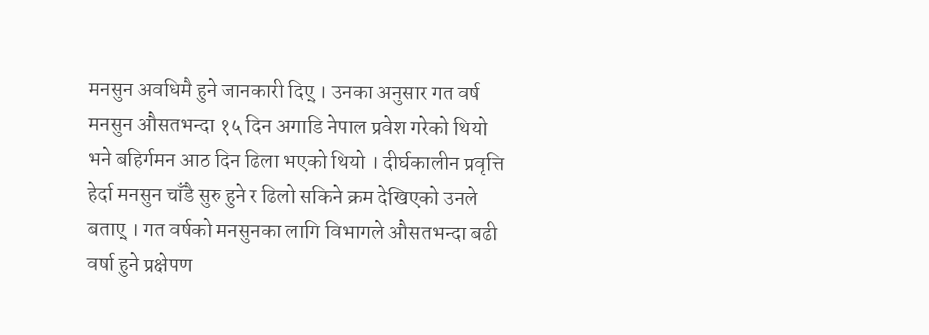मनसुन अवधिमै हुने जानकारी दिए् । उनका अनुसार गत वर्ष मनसुन औसतभन्दा १५ दिन अगाडि नेपाल प्रवेश गरेको थियो भने बहिर्गमन आठ दिन ढिला भएको थियो । दीर्घकालीन प्रवृत्ति हेर्दा मनसुन चाँडै सुरु हुने र ढिलो सकिने क्रम देखिएको उनले बताए् । गत वर्षको मनसुनका लागि विभागले औसतभन्दा बढी वर्षा हुने प्रक्षेपण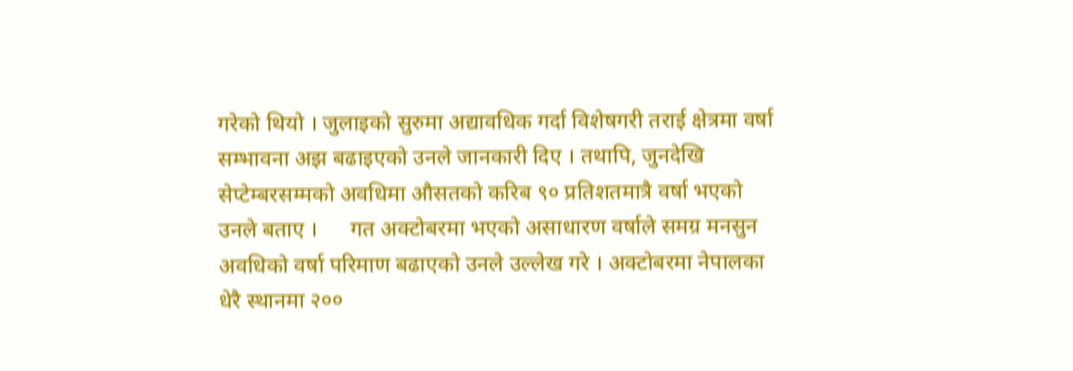गरेको थियो । जुलाइको सुरुमा अद्यावधिक गर्दा विशेषगरी तराई क्षेत्रमा वर्षा सम्भावना अझ बढाइएको उनले जानकारी दिए । तथापि, जुनदेखि सेप्टेम्बरसम्मको अवधिमा औसतको करिब ९० प्रतिशतमात्रै वर्षा भएको उनले बताए ।      गत अक्टोबरमा भएको असाधारण वर्षाले समग्र मनसुन अवधिको वर्षा परिमाण बढाएको उनले उल्लेख गरे । अक्टोबरमा नेपालका धेरै स्थानमा २००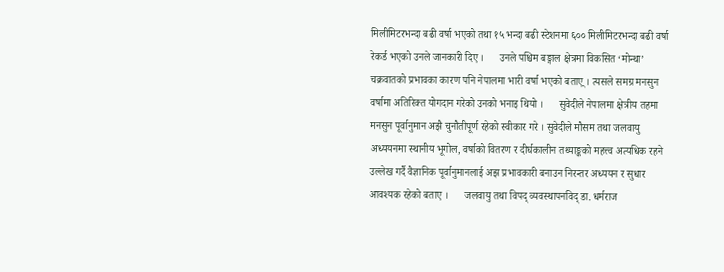मिलीमिटरभन्दा बढी वर्षा भएको तथा १५ भन्दा बढी स्टेशनमा ६०० मिलीमिटरभन्दा बढी वर्षा रेकर्ड भएको उनले जानकारी दिए ।      उनले पश्चिम बङ्गाल क्षेत्रमा विकसित ‘मोन्था’ चक्रवातको प्रभावका कारण पनि नेपालमा भारी वर्षा भएको बताए् । त्यसले समग्र मनसुन वर्षामा अतिरिक्त योगदान गरेको उनको भनाइ थियो ।      सुवेदीले नेपालमा क्षेत्रीय तहमा मनसुन पूर्वानुमान अझै चुनौतीपूर्ण रहेको स्वीकार गरे । सुवेदीले मौसम तथा जलवायु अध्ययनमा स्थानीय भूगोल, वर्षाको वितरण र दीर्घकालीन तथ्याङ्कको महत्त्व अत्यधिक रहने उल्लेख गर्दै वैज्ञानिक पूर्वानुमानलाई अझ प्रभावकारी बनाउन निरन्तर अध्ययन र सुधार आवश्यक रहेको बताए ।      जलवायु तथा विपद् व्यवस्थापनविद् डा. धर्मराज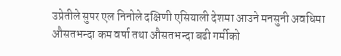उप्रेतीले सुपर एल निनोले दक्षिणी एसियाली देशमा आउने मनसुनी अवधिमा औसतभन्दा कम वर्षा तथा औसतभन्दा बढी गर्मीको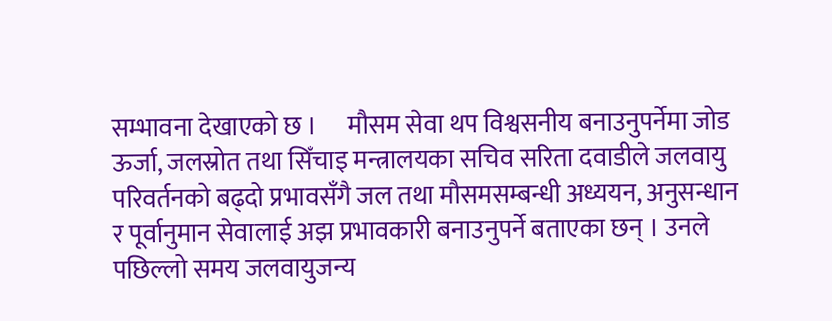सम्भावना देखाएको छ ।      मौसम सेवा थप विश्वसनीय बनाउनुपर्नेमा जोड       ऊर्जा, जलस्रोत तथा सिँचाइ मन्त्रालयका सचिव सरिता दवाडीले जलवायु परिवर्तनको बढ्दो प्रभावसँगै जल तथा मौसमसम्बन्धी अध्ययन, अनुसन्धान र पूर्वानुमान सेवालाई अझ प्रभावकारी बनाउनुपर्ने बताएका छन् । उनले पछिल्लो समय जलवायुजन्य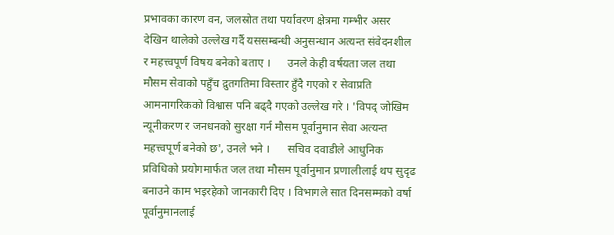प्रभावका कारण वन, जलस्रोत तथा पर्यावरण क्षेत्रमा गम्भीर असर देखिन थालेको उल्लेख गर्दै यससम्बन्धी अनुसन्धान अत्यन्त संवेदनशील र महत्त्वपूर्ण विषय बनेको बताए ।      उनले केही वर्षयता जल तथा मौसम सेवाको पहुँच द्रुतगतिमा विस्तार हुँदै गएको र सेवाप्रति आमनागरिकको विश्वास पनि बढ्दै गएको उल्लेख गरे । 'विपद् जोखिम न्यूनीकरण र जनधनको सुरक्षा गर्न मौसम पूर्वानुमान सेवा अत्यन्त महत्त्वपूर्ण बनेको छ', उनले भने ।      सचिव दवाडीले आधुनिक प्रविधिको प्रयोगमार्फत जल तथा मौसम पूर्वानुमान प्रणालीलाई थप सुदृढ बनाउने काम भइरहेको जानकारी दिए । विभागले सात दिनसम्मको वर्षा पूर्वानुमानलाई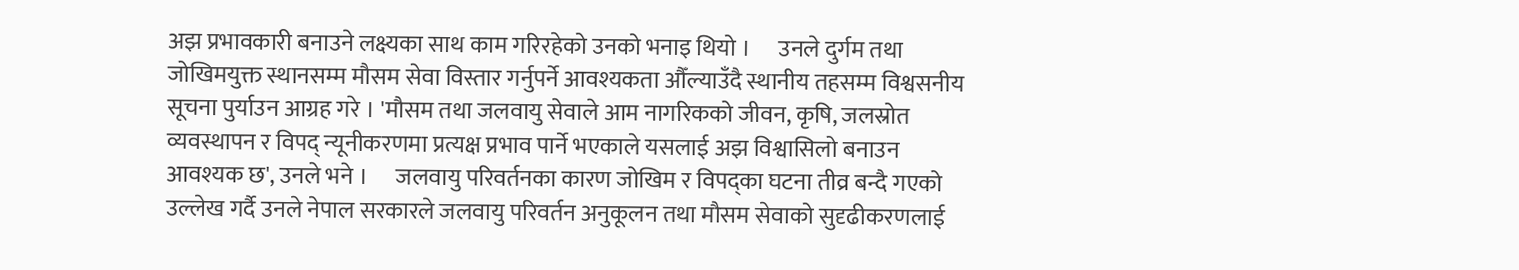अझ प्रभावकारी बनाउने लक्ष्यका साथ काम गरिरहेको उनको भनाइ थियो ।      उनले दुर्गम तथा जोखिमयुक्त स्थानसम्म मौसम सेवा विस्तार गर्नुपर्ने आवश्यकता औँल्याउँदै स्थानीय तहसम्म विश्वसनीय सूचना पुर्याउन आग्रह गरे । 'मौसम तथा जलवायु सेवाले आम नागरिकको जीवन, कृषि, जलस्रोत व्यवस्थापन र विपद् न्यूनीकरणमा प्रत्यक्ष प्रभाव पार्ने भएकाले यसलाई अझ विश्वासिलो बनाउन आवश्यक छ', उनले भने ।      जलवायु परिवर्तनका कारण जोखिम र विपद्का घटना तीव्र बन्दै गएको उल्लेख गर्दै उनले नेपाल सरकारले जलवायु परिवर्तन अनुकूलन तथा मौसम सेवाको सुदृढीकरणलाई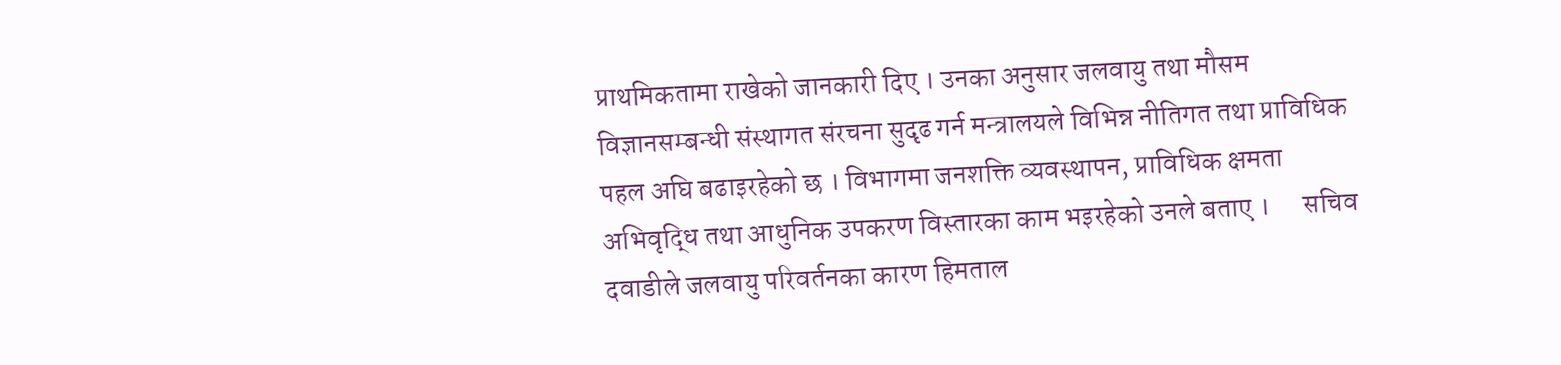प्राथमिकतामा राखेको जानकारी दिए । उनका अनुसार जलवायु तथा मौसम विज्ञानसम्बन्धी संस्थागत संरचना सुदृढ गर्न मन्त्रालयले विभिन्न नीतिगत तथा प्राविधिक पहल अघि बढाइरहेको छ । विभागमा जनशक्ति व्यवस्थापन, प्राविधिक क्षमता अभिवृद्धि तथा आधुनिक उपकरण विस्तारका काम भइरहेको उनले बताए ।      सचिव दवाडीले जलवायु परिवर्तनका कारण हिमताल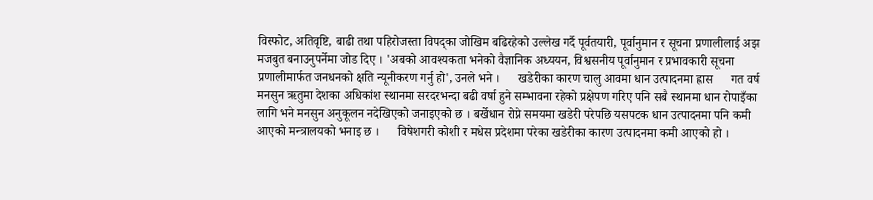विस्फोट, अतिवृष्टि, बाढी तथा पहिरोजस्ता विपद्का जोखिम बढिरहेको उल्लेख गर्दै पूर्वतयारी, पूर्वानुमान र सूचना प्रणालीलाई अझ मजबुत बनाउनुपर्नेमा जोड दिए । 'अबको आवश्यकता भनेको वैज्ञानिक अध्ययन, विश्वसनीय पूर्वानुमान र प्रभावकारी सूचना प्रणालीमार्फत जनधनको क्षति न्यूनीकरण गर्नु हो', उनले भने ।      खडेरीका कारण चालु आवमा धान उत्पादनमा ह्रास      गत वर्ष मनसुन ऋतुमा देशका अधिकांश स्थानमा सरदरभन्दा बढी वर्षा हुने सम्भावना रहेको प्रक्षेपण गरिए पनि सबै स्थानमा धान रोपाइँका लागि भने मनसुन अनुकूलन नदेखिएको जनाइएको छ । बर्खेधान रोप्ने समयमा खडेरी परेपछि यसपटक धान उत्पादनमा पनि कमी आएको मन्त्रालयको भनाइ छ ।      विषेशगरी कोशी र मधेस प्रदेशमा परेका खडेरीका कारण उत्पादनमा कमी आएको हो ।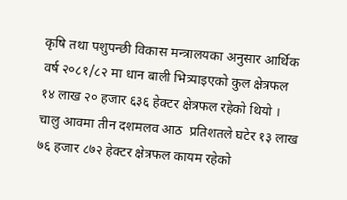कृषि तथा पशुपन्छी विकास मन्त्रालयका अनुसार आर्थिक वर्ष २०८१/८२ मा धान बाली भित्र्याइएको कुल क्षेत्रफल १४ लाख २० हजार ६३६ हेक्टर क्षेत्रफल रहेको थियो ।  चालु आवमा तीन दशमलव आठ  प्रतिशतले घटेर १३ लाख ७६ हजार ८७२ हेक्टर क्षेत्रफल कायम रहेको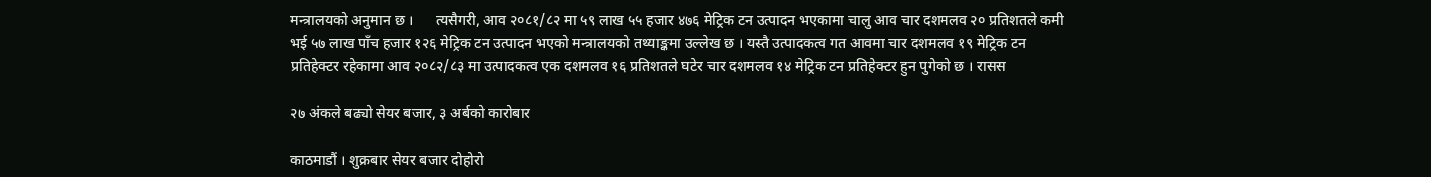मन्त्रालयको अनुमान छ ।      त्यसैगरी, आव २०८१/८२ मा ५९ लाख ५५ हजार ४७६ मेट्रिक टन उत्पादन भएकामा चालु आव चार दशमलव २० प्रतिशतले कमी भई ५७ लाख पाँच हजार १२६ मेट्रिक टन उत्पादन भएको मन्त्रालयको तथ्याङ्कमा उल्लेख छ । यस्तै उत्पादकत्व गत आवमा चार दशमलव १९ मेट्रिक टन प्रतिहेक्टर रहेकामा आव २०८२/८३ मा उत्पादकत्व एक दशमलव १६ प्रतिशतले घटेर चार दशमलव १४ मेट्रिक टन प्रतिहेक्टर हुन पुगेको छ । रासस

२७ अंकले बढ्यो सेयर बजार, ३ अर्बको कारोबार

काठमाडौं । शुक्रबार सेयर बजार दोहोरो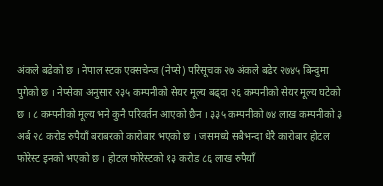अंकले बढेको छ । नेपाल स्टक एक्सचेन्ज (नेप्से) परिसूचक २७ अंकले बढेर २७४५ बिन्दुमा पुगेको छ । नेप्सेका अनुसार २३५ कम्पनीको सेयर मूल्य बढ्दा २६ कम्पनीको सेयर मूल्य घटेको छ । ८ कम्पनीको मूल्य भने कुनै परिवर्तन आएको छैन । ३३५ कम्पनीको ७४ लाख कम्पनीको ३ अर्ब २८ करोड रुपैयाँ बराबरको कारोबार भएको छ । जसमध्ये सबैभन्दा धेरै कारोबार होटल फोरेस्ट इनको भएको छ । होटल फोरेस्टको १३ करोड ८६ लाख रुपैयाँ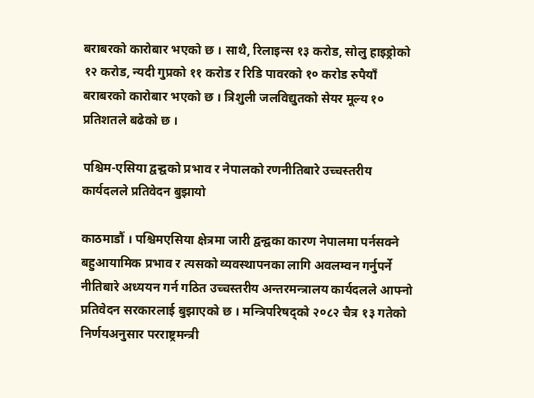बराबरको कारोबार भएको छ । साथै, रिलाइन्स १३ करोड, सोलु हाइड्रोको १२ करोड, न्यदी गुप्रको ११ करोड र रिडि पावरको १० करोड रुपैयाँ बराबरको कारोबार भएको छ । त्रिशुली जलविद्युतको सेयर मूल्य १० प्रतिशतले बढेको छ ।

पश्चिम-एसिया द्वन्द्वको प्रभाव र नेपालको रणनीतिबारे उच्चस्तरीय कार्यदलले प्रतिवेदन बुझायो

काठमाडौं । पश्चिमएसिया क्षेत्रमा जारी द्वन्द्वका कारण नेपालमा पर्नसक्ने बहुआयामिक प्रभाव र त्यसको व्यवस्थापनका लागि अवलम्वन गर्नुपर्ने नीतिबारे अध्ययन गर्न गठित उच्चस्तरीय अन्तरमन्त्रालय कार्यदलले आफ्नो प्रतिवेदन सरकारलाई बुझाएको छ । मन्त्रिपरिषद्को २०८२ चैत्र १३ गतेको निर्णयअनुसार परराष्ट्रमन्त्री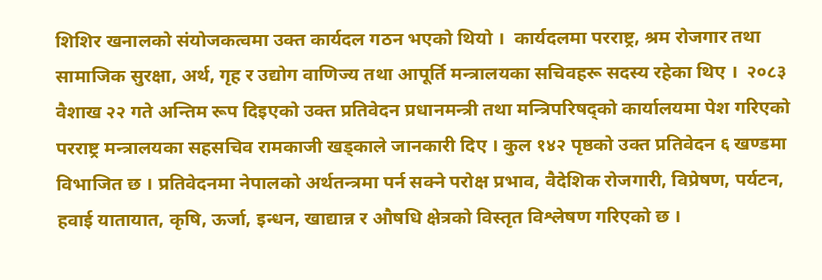शिशिर खनालको संयोजकत्वमा उक्त कार्यदल गठन भएको थियो ।  कार्यदलमा परराष्ट्र, श्रम रोजगार तथा सामाजिक सुरक्षा, अर्थ, गृह र उद्योग वाणिज्य तथा आपूर्ति मन्त्रालयका सचिवहरू सदस्य रहेका थिए ।  २०८३ वैशाख २२ गते अन्तिम रूप दिइएको उक्त प्रतिवेदन प्रधानमन्त्री तथा मन्त्रिपरिषद्को कार्यालयमा पेश गरिएको परराष्ट्र मन्त्रालयका सहसचिव रामकाजी खड्काले जानकारी दिए । कुल १४२ पृष्ठको उक्त प्रतिवेदन ६ खण्डमा विभाजित छ । प्रतिवेदनमा नेपालको अर्थतन्त्रमा पर्न सक्ने परोक्ष प्रभाव, वैदेशिक रोजगारी, विप्रेषण, पर्यटन, हवाई यातायात, कृषि, ऊर्जा, इन्धन, खाद्यान्न र औषधि क्षेत्रको विस्तृत विश्लेषण गरिएको छ ।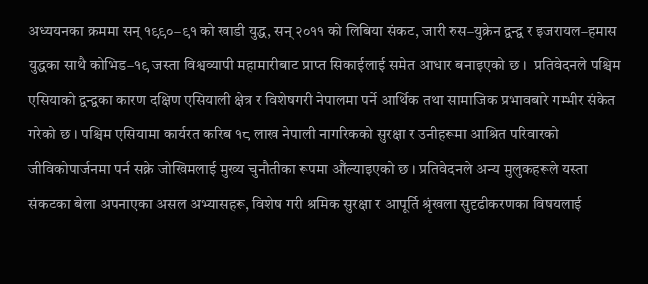अध्ययनका क्रममा सन् १९९०–९१ को खाडी युद्ध, सन् २०११ को लिबिया संकट, जारी रुस–युक्रेन द्वन्द्व र इजरायल–हमास युद्धका साथै कोभिड–१९ जस्ता विश्वव्यापी महामारीबाट प्राप्त सिकाईलाई समेत आधार बनाइएको छ ।  प्रतिवेदनले पश्चिम एसियाको द्वन्द्वका कारण दक्षिण एसियाली क्षेत्र र विशेषगरी नेपालमा पर्ने आर्थिक तथा सामाजिक प्रभावबारे गम्भीर संकेत गरेको छ । पश्चिम एसियामा कार्यरत करिब १८ लाख नेपाली नागरिकको सुरक्षा र उनीहरूमा आश्रित परिवारको जीविकोपार्जनमा पर्न सक्ने जोखिमलाई मुख्य चुनौतीका रूपमा औंल्याइएको छ । प्रतिवेदनले अन्य मुलुकहरूले यस्ता संकटका बेला अपनाएका असल अभ्यासहरू, विशेष गरी श्रमिक सुरक्षा र आपूर्ति श्रृंखला सुदृढीकरणका विषयलाई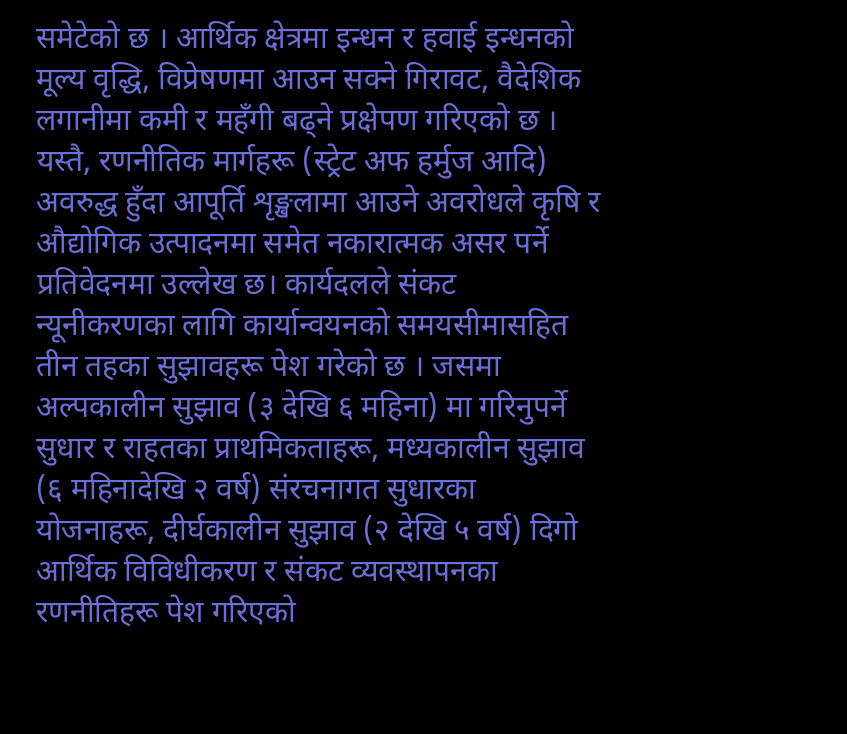समेटेको छ । आर्थिक क्षेत्रमा इन्धन र हवाई इन्धनको मूल्य वृद्धि, विप्रेषणमा आउन सक्ने गिरावट, वैदेशिक लगानीमा कमी र महँगी बढ्ने प्रक्षेपण गरिएको छ । यस्तै, रणनीतिक मार्गहरू (स्ट्रेट अफ हर्मुज आदि) अवरुद्ध हुँदा आपूर्ति शृङ्खलामा आउने अवरोधले कृषि र औद्योगिक उत्पादनमा समेत नकारात्मक असर पर्ने प्रतिवेदनमा उल्लेख छ। कार्यदलले संकट न्यूनीकरणका लागि कार्यान्वयनको समयसीमासहित तीन तहका सुझावहरू पेश गरेको छ । जसमा अल्पकालीन सुझाव (३ देखि ६ महिना) मा गरिनुपर्ने सुधार र राहतका प्राथमिकताहरू, मध्यकालीन सुझाव (६ महिनादेखि २ वर्ष) संरचनागत सुधारका योजनाहरू, दीर्घकालीन सुझाव (२ देखि ५ वर्ष) दिगो आर्थिक विविधीकरण र संकट व्यवस्थापनका रणनीतिहरू पेश गरिएको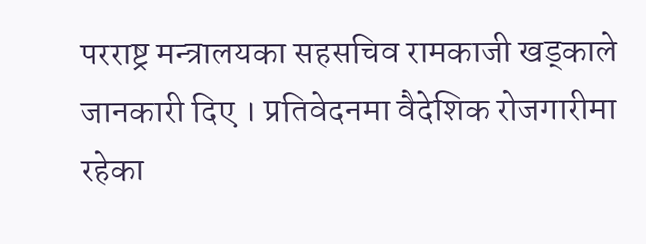परराष्ट्र मन्त्रालयका सहसचिव रामकाजी खड्काले जानकारी दिए । प्रतिवेदनमा वैदेशिक रोजगारीमा रहेका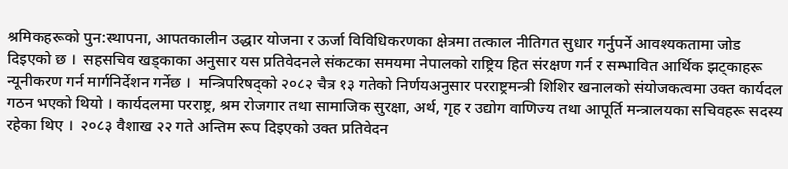श्रमिकहरूको पुन:स्थापना, आपतकालीन उद्धार योजना र ऊर्जा विविधिकरणका क्षेत्रमा तत्काल नीतिगत सुधार गर्नुपर्ने आवश्यकतामा जोड दिइएको छ ।  सहसचिव खड्काका अनुसार यस प्रतिवेदनले संकटका समयमा नेपालको राष्ट्रिय हित संरक्षण गर्न र सम्भावित आर्थिक झट्काहरू न्यूनीकरण गर्न मार्गनिर्देशन गर्नेछ ।  मन्त्रिपरिषद्को २०८२ चैत्र १३ गतेको निर्णयअनुसार परराष्ट्रमन्त्री शिशिर खनालको संयोजकत्वमा उक्त कार्यदल गठन भएको थियो । कार्यदलमा परराष्ट्र, श्रम रोजगार तथा सामाजिक सुरक्षा, अर्थ, गृह र उद्योग वाणिज्य तथा आपूर्ति मन्त्रालयका सचिवहरू सदस्य रहेका थिए ।  २०८३ वैशाख २२ गते अन्तिम रूप दिइएको उक्त प्रतिवेदन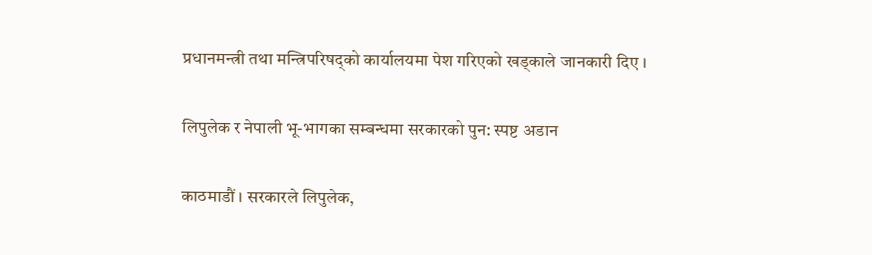प्रधानमन्त्री तथा मन्त्रिपरिषद्को कार्यालयमा पेश गरिएको खड्काले जानकारी दिए ।

लिपुलेक र नेपाली भू-भागका सम्बन्धमा सरकारको पुन: स्पष्ट अडान

काठमाडौं । सरकारले लिपुलेक,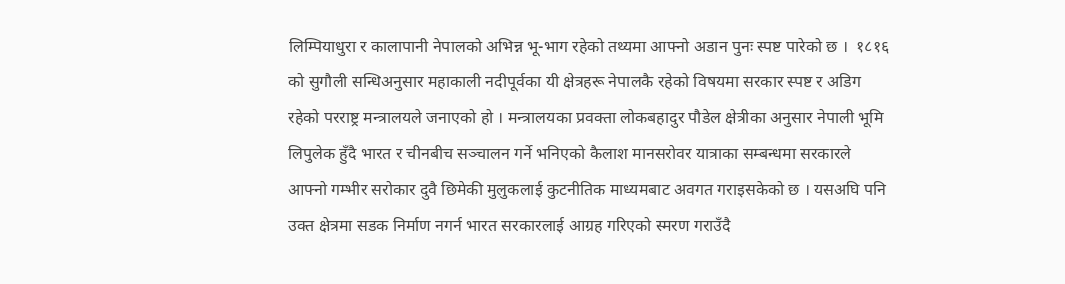लिम्पियाधुरा र कालापानी नेपालको अभिन्न भू-भाग रहेको तथ्यमा आफ्नो अडान पुनः स्पष्ट पारेको छ ।  १८१६ को सुगौली सन्धिअनुसार महाकाली नदीपूर्वका यी क्षेत्रहरू नेपालकै रहेको विषयमा सरकार स्पष्ट र अडिग रहेको परराष्ट्र मन्त्रालयले जनाएको हो । मन्त्रालयका प्रवक्ता लोकबहादुर पौडेल क्षेत्रीका अनुसार नेपाली भूमि लिपुलेक हुँदै भारत र चीनबीच सञ्चालन गर्ने भनिएको कैलाश मानसरोवर यात्राका सम्बन्धमा सरकारले आफ्नो गम्भीर सरोकार दुवै छिमेकी मुलुकलाई कुटनीतिक माध्यमबाट अवगत गराइसकेको छ । यसअघि पनि उक्त क्षेत्रमा सडक निर्माण नगर्न भारत सरकारलाई आग्रह गरिएको स्मरण गराउँदै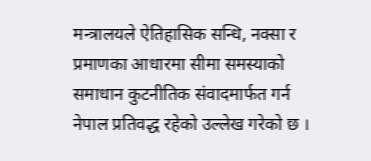मन्त्रालयले ऐतिहासिक सन्धि, नक्सा र प्रमाणका आधारमा सीमा समस्याको समाधान कुटनीतिक संवादमार्फत गर्न नेपाल प्रतिवद्ध रहेको उल्लेख गरेको छ ।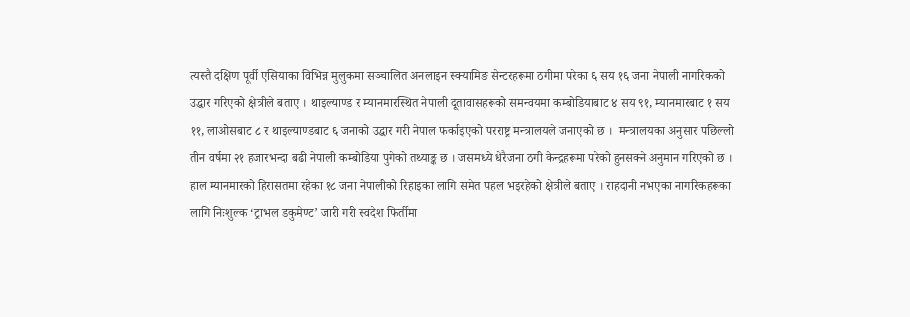त्यस्तै दक्षिण पूर्वी एसियाका विभिन्न मुलुकमा सञ्चालित अनलाइन स्क्यामिङ सेन्टरहरूमा ठगीमा परेका ६ सय १६ जना नेपाली नागरिकको उद्धार गरिएको क्षेत्रीले बताए । थाइल्याण्ड र म्यानमारस्थित नेपाली दूतावासहरूको समन्वयमा कम्बोडियाबाट ४ सय ९१, म्यानमारबाट १ सय ११, लाओसबाट ८ र थाइल्याण्डबाट ६ जनाको उद्धार गरी नेपाल फर्काइएको परराष्ट्र मन्त्रालयले जनाएको छ ।  मन्त्रालयका अनुसार पछिल्लो तीन वर्षमा २१ हजारभन्दा बढी नेपाली कम्बोडिया पुगेको तथ्याङ्क छ । जसमध्ये धेरैजना ठगी केन्द्रहरूमा परेको हुनसक्ने अनुमान गरिएको छ ।  हाल म्यानमारको हिरासतमा रहेका १८ जना नेपालीको रिहाइका लागि समेत पहल भइरहेको क्षेत्रीले बताए । राहदानी नभएका नागरिकहरूका लागि निःशुल्क ‘ट्राभल डकुमेण्ट’ जारी गरी स्वदेश फिर्तीमा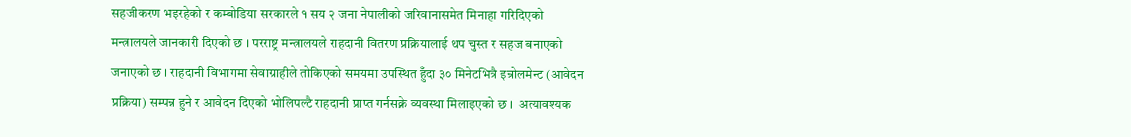सहजीकरण भइरहेको र कम्बोडिया सरकारले १ सय २ जना नेपालीको जरिवानासमेत मिनाहा गरिदिएको मन्त्रालयले जानकारी दिएको छ । परराष्ट्र मन्त्रालयले राहदानी वितरण प्रक्रियालाई थप चुस्त र सहज बनाएको जनाएको छ । राहदानी विभागमा सेवाग्राहीले तोकिएको समयमा उपस्थित हुँदा ३० मिनेटभित्रै इन्रोलमेन्ट (आवेदन प्रक्रिया) सम्पन्न हुने र आवेदन दिएको भोलिपल्टै राहदानी प्राप्त गर्नसक्ने व्यवस्था मिलाइएको छ ।  अत्यावश्यक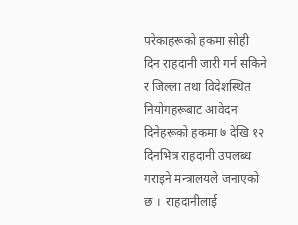परेकाहरूको हकमा सोही दिन राहदानी जारी गर्न सकिने र जिल्ला तथा विदेशस्थित नियोगहरूबाट आवेदन दिनेहरूको हकमा ७ देखि १२ दिनभित्र राहदानी उपलब्ध गराइने मन्त्रालयले जनाएको छ ।  राहदानीलाई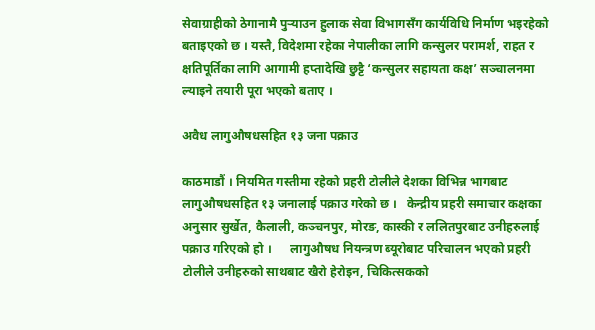सेवाग्राहीको ठेगानामै पुर्‍याउन हुलाक सेवा विभागसँग कार्यविधि निर्माण भइरहेको बताइएको छ । यस्तै, विदेशमा रहेका नेपालीका लागि कन्सुलर परामर्श, राहत र क्षतिपूर्तिका लागि आगामी हप्तादेखि छुट्टै ‘कन्सुलर सहायता कक्ष’ सञ्चालनमा ल्याइने तयारी पूरा भएको बताए ।

अवैध लागुऔषधसहित १३ जना पक्राउ

काठमाडौं । नियमित गस्तीमा रहेको प्रहरी टोलीले देशका विभिन्न भागबाट लागुऔषधसहित १३ जनालाई पक्राउ गरेको छ ।   केन्द्रीय प्रहरी समाचार कक्षका अनुसार सुर्खेत, कैलाली, कञ्चनपुर, मोरङ, कास्की र ललितपुरबाट उनीहरुलाई पक्राउ गरिएको हो ।      लागुऔषध नियन्त्रण ब्यूरोबाट परिचालन भएको प्रहरी टोलीले उनीहरुको साथबाट खैरो हेरोइन, चिकित्सकको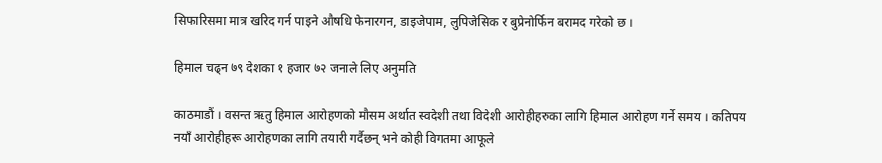सिफारिसमा मात्र खरिद गर्न पाइने औषधि फेनारगन, डाइजेपाम, लुपिजेसिक र बुप्रेनोर्फिन बरामद गरेको छ ।

हिमाल चढ्न ७९ देशका १ हजार ७२ जनाले लिए अनुमति

काठमाडौं । वसन्त ऋतु हिमाल आरोहणको मौसम अर्थात स्वदेशी तथा विदेशी आरोहीहरुका लागि हिमाल आरोहण गर्ने समय । कतिपय नयाँ आरोहीहरू आरोहणका लागि तयारी गर्दैछन् भने कोही विगतमा आफूले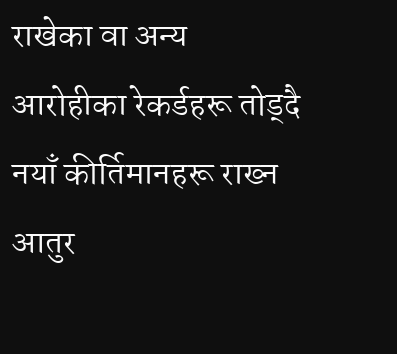राखेका वा अन्य आरोहीका रेकर्डहरू तोड्दै नयाँ कीर्तिमानहरू राख्न आतुर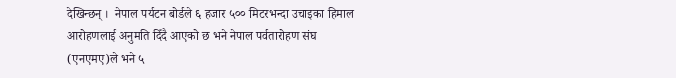देखिन्छन् ।  नेपाल पर्यटन बोर्डले ६ हजार ५०० मिटरभन्दा उचाइका हिमाल आरोहणलाई अनुमति दिँदै आएको छ भने नेपाल पर्वतारोहण संघ (एनएमए)ले भने ५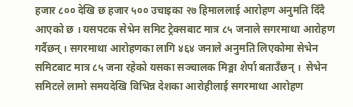हजार ८०० देखि छ हजार ५०० उचाइका २७ हिमाललाई आरोहण अनुमति दिँदै आएको छ । यसपटक सेभेन समिट ट्रेक्सबाट मात्र ८५ जनाले सगरमाथा आरोहण गर्दैछन् । सगरमाथा आरोहणका लागि ४६४ जनाले अनुमति लिएकोमा सेभेन समिटबाट मात्र ८५ जना रहेको यसका सञ्चालक मिङ्मा शेर्पा बताउँछन् ।  सेभेन समिटले लामो समयदेखि विभिन्न देशका आरोहीलाई सगरमाथा आरोहण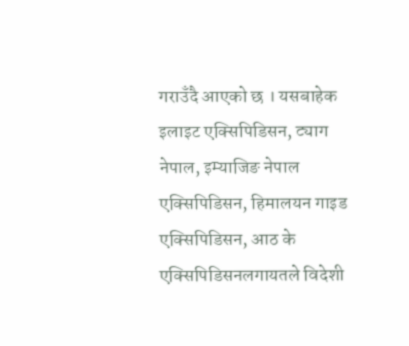गराउँदै आएको छ । यसबाहेक इलाइट एक्सिपिडिसन, ट्याग नेपाल, इम्याजिङ नेपाल एक्सिपिडिसन, हिमालयन गाइड एक्सिपिडिसन, आठ के एक्सिपिडिसनलगायतले विदेशी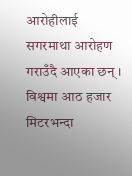आरोहीलाई सगरमाथा आरोहण गराउँदै आएका छन् । विश्वमा आठ हजार मिटरभन्दा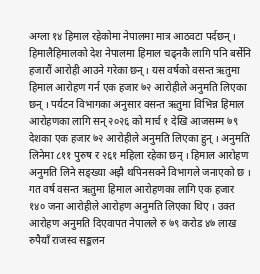अग्ला १४ हिमाल रहेकोमा नेपालमा मात्र आठवटा पर्दछन् । हिमालैहिमालको देश नेपालमा हिमाल चढ्नकै लागि पनि बर्सेनि हजारौं आरोही आउने गरेका छन् । यस वर्षको वसन्त ऋतुमा हिमाल आरोहण गर्न एक हजार ७२ आरोहीले अनुमति लिएका छन् । पर्यटन विभागका अनुसार वसन्त ऋतुमा विभिन्न हिमाल आरोहणका लागि सन् २०२६ को मार्च १ देखि आजसम्म ७९ देशका एक हजार ७२ आरोहीले अनुमति लिएका हुन् । अनुमति लिनेमा ८११ पुरुष र २६१ महिला रहेका छन् । हिमाल आरोहण अनुमति लिने सङ्ख्या अझै थपिनसक्ने विभागले जनाएको छ । गत वर्ष वसन्त ऋतुमा हिमाल आरोहणका लागि एक हजार १४० जना आरोहीले आरोहण अनुमति लिएका थिए । उक्त आरोहण अनुमति दिएवापत नेपालले रु ७९ करोड ४७ लाख रुपैयाँ राजस्व सङ्कलन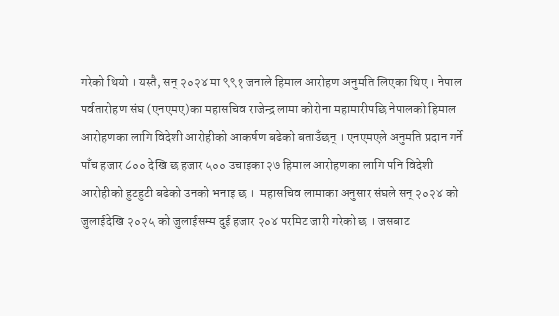गरेको थियो । यस्तै, सन् २०२४ मा ९९१ जनाले हिमाल आरोहण अनुमति लिएका थिए । नेपाल पर्वतारोहण संघ (एनएमए)का महासचिव राजेन्द्र लामा कोरोना महामारीपछि नेपालको हिमाल आरोहणका लागि विदेशी आरोहीको आकर्षण बढेको बताउँछन् । एनएमएले अनुमति प्रदान गर्ने पाँच हजार ८०० देखि छ हजार ५०० उचाइका २७ हिमाल आरोहणका लागि पनि विदेशी आरोहीको हुटहुटी बढेको उनको भनाइ छ ।  महासचिव लामाका अनुसार संघले सन् २०२४ को जुलाईदेखि २०२५ को जुलाईसम्म दुई हजार २०४ परमिट जारी गरेको छ । जसबाट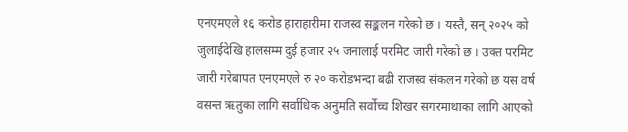एनएमएले १६ करोड हाराहारीमा राजस्व सङ्कलन गरेको छ । यस्तै, सन् २०२५ को जुलाईदेखि हालसम्म दुई हजार २५ जनालाई परमिट जारी गरेको छ । उक्त परमिट जारी गरेबापत एनएमएले रु २० करोडभन्दा बढी राजस्व संकलन गरेको छ यस वर्ष वसन्त ऋतुका लागि सर्वाधिक अनुमति सर्वोच्च शिखर सगरमाथाका लागि आएको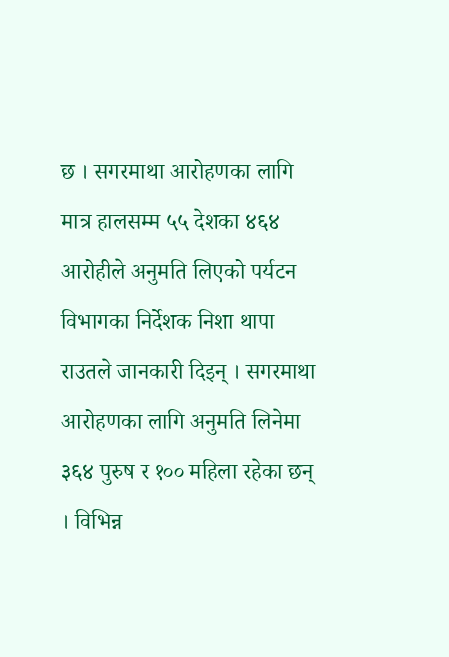छ । सगरमाथा आरोहणका लागि मात्र हालसम्म ५५ देशका ४६४ आरोहीले अनुमति लिएको पर्यटन विभागका निर्देशक निशा थापा राउतले जानकारी दिइन् । सगरमाथा आरोहणका लागि अनुमति लिनेमा ३६४ पुरुष र १०० महिला रहेका छन् । विभिन्न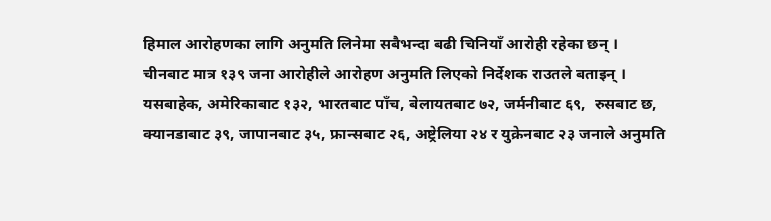हिमाल आरोहणका लागि अनुमति लिनेमा सबैभन्दा बढी चिनियाँ आरोही रहेका छन् । चीनबाट मात्र १३९ जना आरोहीले आरोहण अनुमति लिएको निर्देशक राउतले बताइन् । यसबाहेक, अमेरिकाबाट १३२, भारतबाट पाँच, बेलायतबाट ७२, जर्मनीबाट ६९,  रुसबाट छ, क्यानडाबाट ३९, जापानबाट ३५, फ्रान्सबाट २६, अष्ट्रेलिया २४ र युक्रेनबाट २३ जनाले अनुमति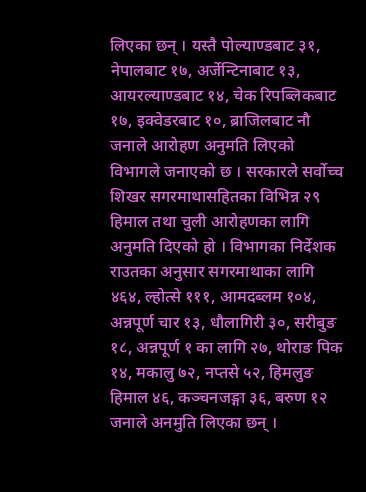लिएका छन् । यस्तै पोल्याण्डबाट ३१, नेपालबाट १७, अर्जेन्टिनाबाट १३, आयरल्याण्डबाट १४, चेक रिपब्लिकबाट १७, इक्वेडरबाट १०, ब्राजिलबाट नौ जनाले आरोहण अनुमति लिएको विभागले जनाएको छ । सरकारले सर्वोच्च शिखर सगरमाथासहितका विभिन्न २९ हिमाल तथा चुली आरोहणका लागि अनुमति दिएको हो । विभागका निर्देशक राउतका अनुसार सगरमाथाका लागि ४६४, ल्होत्से १११, आमदब्लम १०४, अन्नपूर्ण चार १३, धौलागिरी ३०, सरीबुङ १८, अन्नपूर्ण १ का लागि २७, थोराङ पिक १४, मकालु ७२, नप्तसे ५२, हिमलुङ हिमाल ४६, कञ्चनजङ्गा ३६, बरुण १२ जनाले अनमुति लिएका छन् ।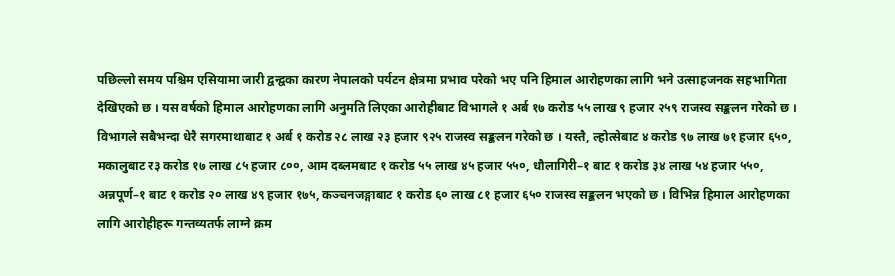पछिल्लो समय पश्चिम एसियामा जारी द्वन्द्वका कारण नेपालको पर्यटन क्षेत्रमा प्रभाव परेको भए पनि हिमाल आरोहणका लागि भने उत्साहजनक सहभागिता देखिएको छ । यस वर्षको हिमाल आरोहणका लागि अनुमति लिएका आरोहीबाट विभागले १ अर्ब १७ करोड ५५ लाख ९ हजार २५९ राजस्व सङ्कलन गरेको छ । विभागले सबैभन्दा धेरै सगरमाथाबाट १ अर्ब १ करोड २८ लाख २३ हजार ९२५ राजस्व सङ्कलन गरेको छ । यस्तै, ल्होत्सेबाट ४ करोड ९७ लाख ७१ हजार ६५०, मकालुबाट र३ करोड १७ लाख ८५ हजार ८००, आम दब्लमबाट १ करोड ५५ लाख ४५ हजार ५५०, धौलागिरी–१ बाट १ करोड ३४ लाख ५४ हजार ५५०, अन्नपूर्ण–१ बाट १ करोड २० लाख ४९ हजार १७५, कञ्चनजङ्गाबाट १ करोड ६० लाख ८१ हजार ६५० राजस्व सङ्कलन भएको छ । विभिन्न हिमाल आरोहणका लागि आरोहीहरू गन्तव्यतर्फ लाग्ने क्रम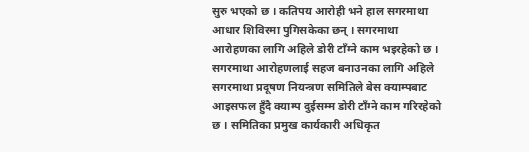सुरु भएको छ । कतिपय आरोही भने हाल सगरमाथा आधार शिविरमा पुगिसकेका छन् । सगरमाथा आरोहणका लागि अहिले डोरी टाँग्ने काम भइरहेको छ । सगरमाथा आरोहणलाई सहज बनाउनका लागि अहिले सगरमाथा प्रदूषण नियन्त्रण समितिले बेस क्याम्पबाट आइसफल हुँदै क्याम्प दुईसम्म डोरी टाँग्ने काम गरिरहेको छ । समितिका प्रमुख कार्यकारी अधिकृत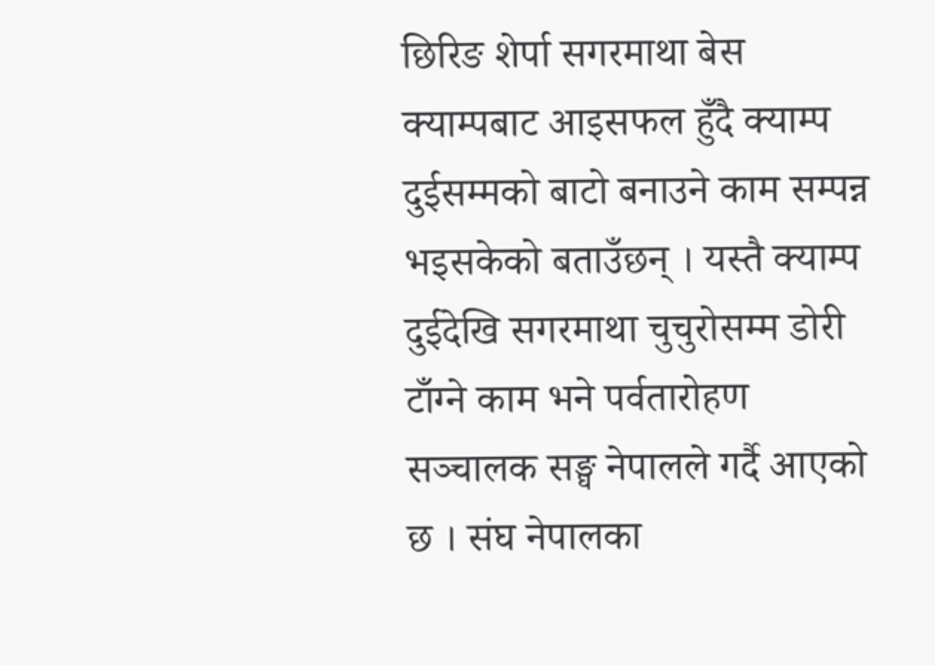छिरिङ शेर्पा सगरमाथा बेस क्याम्पबाट आइसफल हुँदै क्याम्प दुईसम्मको बाटो बनाउने काम सम्पन्न भइसकेको बताउँछन् । यस्तै क्याम्प दुईदेखि सगरमाथा चुचुरोसम्म डोरी टाँग्ने काम भने पर्वतारोहण सञ्चालक सङ्घ नेपालले गर्दै आएको छ । संघ नेपालका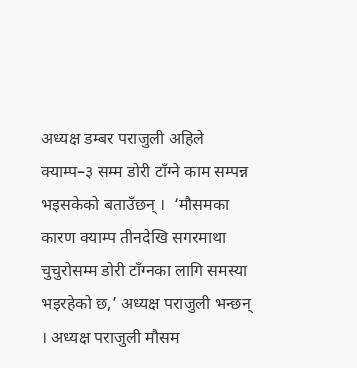अध्यक्ष डम्बर पराजुली अहिले क्याम्प–३ सम्म डोरी टाँग्ने काम सम्पन्न भइसकेको बताउँछन् ।  ‘मौसमका कारण क्याम्प तीनदेखि सगरमाथा चुचुरोसम्म डोरी टाँग्नका लागि समस्या भइरहेको छ,’ अध्यक्ष पराजुली भन्छन् । अध्यक्ष पराजुली मौसम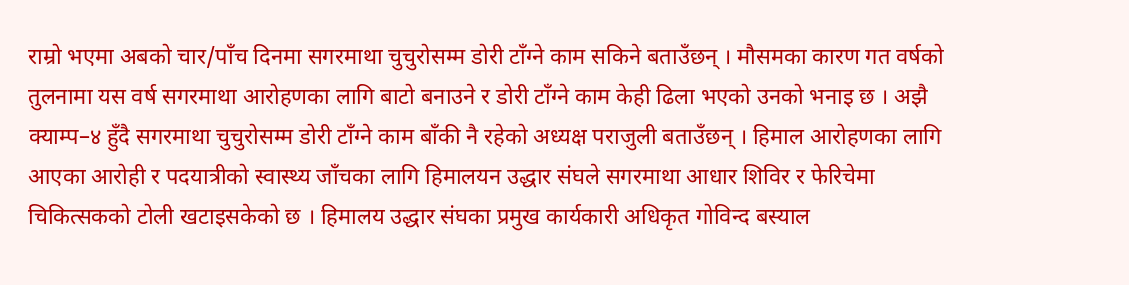राम्रो भएमा अबको चार/पाँच दिनमा सगरमाथा चुचुरोसम्म डोरी टाँग्ने काम सकिने बताउँछन् । मौसमका कारण गत वर्षको तुलनामा यस वर्ष सगरमाथा आरोहणका लागि बाटो बनाउने र डोरी टाँग्ने काम केही ढिला भएको उनको भनाइ छ । अझै क्याम्प–४ हुँदै सगरमाथा चुचुरोसम्म डोरी टाँग्ने काम बाँकी नै रहेको अध्यक्ष पराजुली बताउँछन् । हिमाल आरोहणका लागि आएका आरोही र पदयात्रीको स्वास्थ्य जाँचका लागि हिमालयन उद्धार संघले सगरमाथा आधार शिविर र फेरिचेमा चिकित्सकको टोली खटाइसकेको छ । हिमालय उद्धार संघका प्रमुख कार्यकारी अधिकृत गोविन्द बस्याल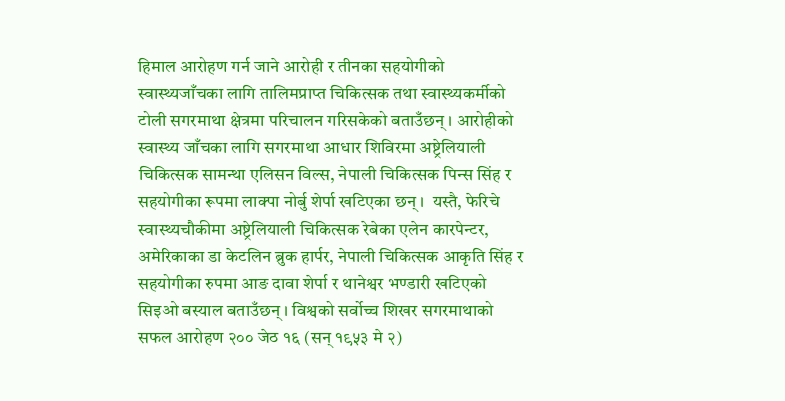हिमाल आरोहण गर्न जाने आरोही र तीनका सहयोगीको स्वास्थ्यजाँचका लागि तालिमप्राप्त चिकित्सक तथा स्वास्थ्यकर्मीको टोली सगरमाथा क्षेत्रमा परिचालन गरिसकेको बताउँछन् । आरोहीको स्वास्थ्य जाँचका लागि सगरमाथा आधार शिविरमा अष्ट्रेलियाली चिकित्सक सामन्था एलिसन विल्स, नेपाली चिकित्सक पिन्स सिंह र सहयोगीका रूपमा लाक्पा नोर्बु शेर्पा खटिएका छन् ।  यस्तै, फेरिचे स्वास्थ्यचौकीमा अष्ट्रेलियाली चिकित्सक रेबेका एलेन कारपेन्टर, अमेरिकाका डा केटलिन ब्रुक हार्पर, नेपाली चिकित्सक आकृति सिंह र सहयोगीका रुपमा आङ दावा शेर्पा र थानेश्वर भण्डारी खटिएको सिइओ बस्याल बताउँछन् । विश्वको सर्वोच्च शिखर सगरमाथाको सफल आरोहण २०० जेठ १६ (सन् १९५३ मे २)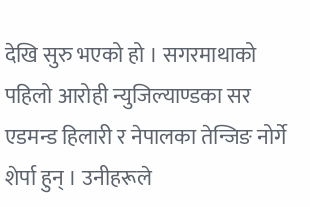देखि सुरु भएको हो । सगरमाथाको पहिलो आरोही न्युजिल्याण्डका सर एडमन्ड हिलारी र नेपालका तेन्जिङ नोर्गे शेर्पा हुन् । उनीहरूले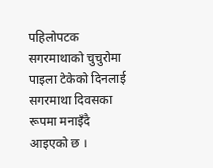पहिलोपटक सगरमाथाको चुचुरोमा पाइला टेकेको दिनलाई सगरमाथा दिवसका रूपमा मनाइँदै आइएको छ ।